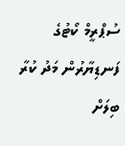ސުޕްރީމް ކޯޓުގެ ފަނޑިޔާރުން މަދު ކުރާ ބިލަށް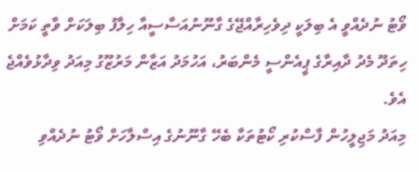ވޯޓު ނުދެއްވީ އެ ބިލަކީ ދިވެހިރާއްޖޭގެ ގާނޫނުއަސާސީއާ ހިލާފު ބިލަކަށް ވާތީ ކަމަށް ހިތަދޫ މެދު ދާއިރާގެ ޕީއެންސީ މެންބަރު، އަހުމަދު އަޒާން މަރުޒޫގު މިއަދު ވިދާޅުވެއްޖެ އެވެ.
މިއަދު މަޖިލީހުން ފާސްކުރި ކޯޓުތަކާ ބެހޭ ގާނޫނުގެ އިސްލާހަށް ވޯޓު ނުދެއްވި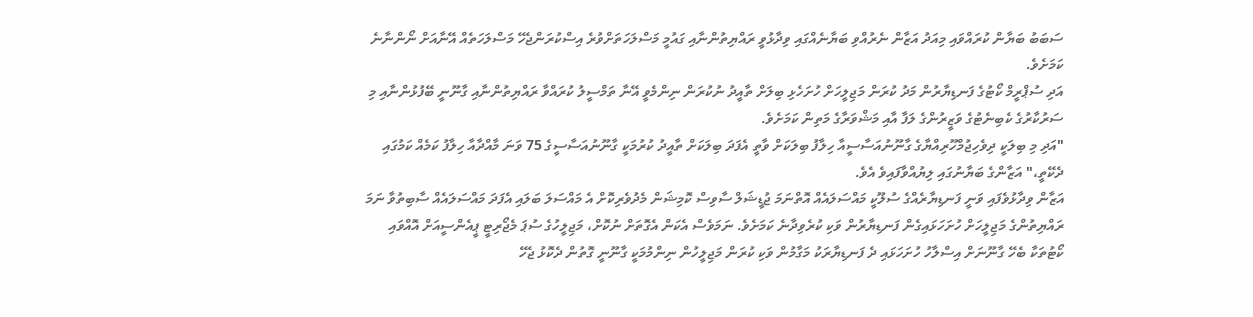ސަބަބު ބަޔާން ކުރައްވައި މިއަދު އަޒާން ނެރުއްވި ބަޔާނެއްގައި ވިދާޅުވީ ރައްޔިތުންނާއި ގައުމީ މަސްލަހަތަށްވުރެ އިސްކުރަންޖެހޭ މަސްލަހަތެއް އޭނާއަށް ނޯންނާނެ ކަމަށެވެ.
އަދި ސުޕްރީމް ކޯޓުގެ ފަނޑިޔާރުން މަދު ކުރަން މަޖިލީހަށް ހުށަހެޅި ބިލަށް ތާއީދު ނުކުރަން ނިންމެވީ އޭނާ ތަމްސީލު ކުރައްވާ ރައްޔިތުންނާއި ގާނޫނީ ބޭފުޅުންނާއި މި ސަރުކާރުގެ ކެބިނެޓުގެ ވަޒީރުންގެ ލަފާ އާއި މަޝްވަރާގެ މަތިން ކަމަށެވެ.
"އަދި މި ބިލަކީ ދިވެހިޖުމްހޫރިއްޔާގެ ގާނޫނުއަސާސީއާ ހިލާފު ބިލަކަށް ވާތީ އެފަދަ ބިލަކަށް ތާއީދު ކުރުމަކީ ގާނޫނުއަސާސީގެ 75 ވަނަ މާއްދާއާ ހިލާފު ކަމެއް ކަމުގައި ދެކޭތީ،" އަޒާންގެ ބަޔާނުގައި ލިޔުއްވާފައިވެ އެވެ.
އަޒާން ވިދާޅުވެފައި ވަނީ ފަނޑިޔާރެއްގެ ސުލޫކީ މައްސަލައެއް އޮތްނަމަ ޖުޑީޝަލް ސާވިސް ކޮމިޝަން މެދުވެރިކޮށް އެ މައްސަލަ ބަލައި އެފަދަ މައްސަލައެއް ސާބިތުވާ ނަމަ ރައްޔިތުންގެ މަޖިލީހަށް ހުށަހަޅައިގެން ފަނޑިޔާރުން ވަކި ކުރެވިދާނެ ކަމަށެވެ. ނަމަވެސް އެކަން އެގޮތަށް ނުކޮށް، މަޖިލީހުގެ ސުޕަ މެޖޯރިޓީ ޕީއެންސީއަށް އޮއްވައި ކޯޓުތަކާ ބެހޭ ގާނޫނަށް އިސްލާހު ހުށަހަޅައި ދެ ފަނޑިޔާރަކު މަގާމުން ވަކި ކުރަން މަޖިލީހުން ނިންމުމަކީ ގާނޫނީ ގޮތުން ދެކޮޅު ޖެހޭ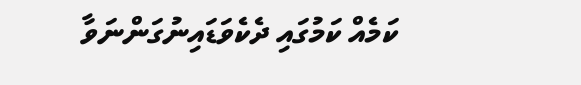ކަމެއް ކަމުގައި ދެކެވަޑައިނުގަންނަވާ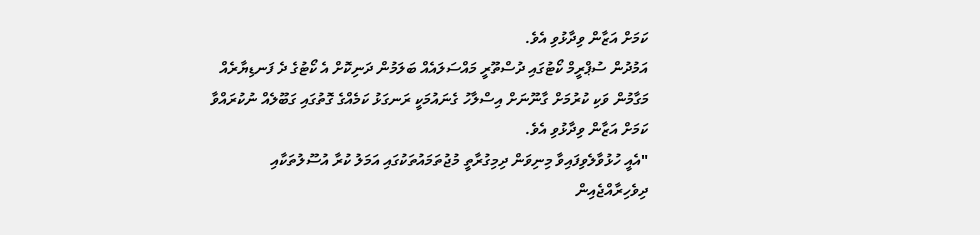ކަމަށް އަޒާން ވިދާޅުވި އެވެ.
އަމުދުން ސުޕްރީމް ކޯޓުގައި ދުސްތޫރީ މައްސަލައެއް ބަލަމުން ދަނިކޮށް އެ ކޯޓުގެ ދެ ފަނޑިޔާރެއް މަގާމުން ވަކި ކުރުމަށް ގާނޫނަށް އިސްލާހު ގެނައުމަކީ ރަނގަޅު ކަމެއްގެ ގޮތުގައި ގަބޫލެއް ނުކުރައްވާ ކަމަށް އަޒާން ވިދާޅުވި އެވެ.
"އެއީ ހުޅުވާލެވިފައިވާ މިނިވަން ދިމިގުރާތީ މުޖުތަމައުތަކުގައި އަމަލު ކުރާ އުސޫލުތަކާއި ދިވެހިރާއްޖެއިން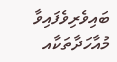ބައިވެރިވެފައިވާ މުއާހަދާތަކާއ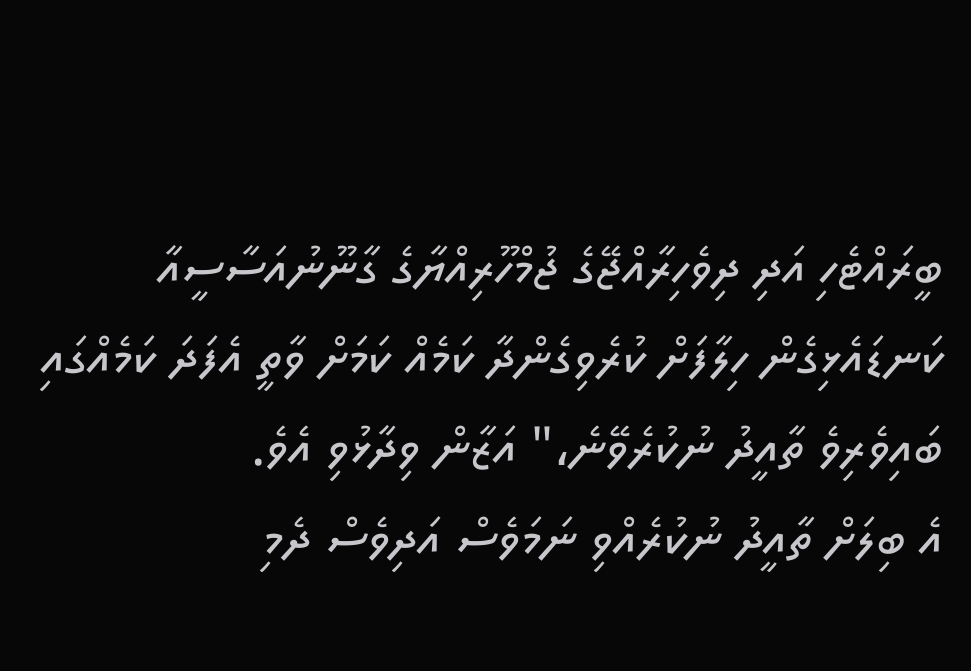ބީރައްޓެހި އަދި ދިވެހިރާއްޖޭގެ ޖުމްހޫރިއްޔާގެ ގާނޫނުއަސާސީއާ ކަނޑައެޅިގެން ހިލާފަށް ކުރެވިގެންދާ ކަމެއް ކަމަށް ވާތީ އެފަދަ ކަމެއްގައި ބައިވެރިވެ ތާއީދު ނުކުރެވޭނެ،" އަޒާން ވިދާޅުވި އެވެ.
އެ ބިލަށް ތާއީދު ނުކުރެއްވި ނަމަވެސް އަދިވެސް ދެމި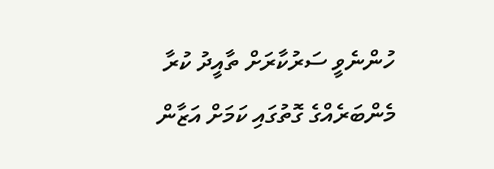ހުންނެވީ ސަރުކާރަށް ތާއީދު ކުރާ މެންބަރެއްގެ ގޮތުގައި ކަމަށް އަޒާން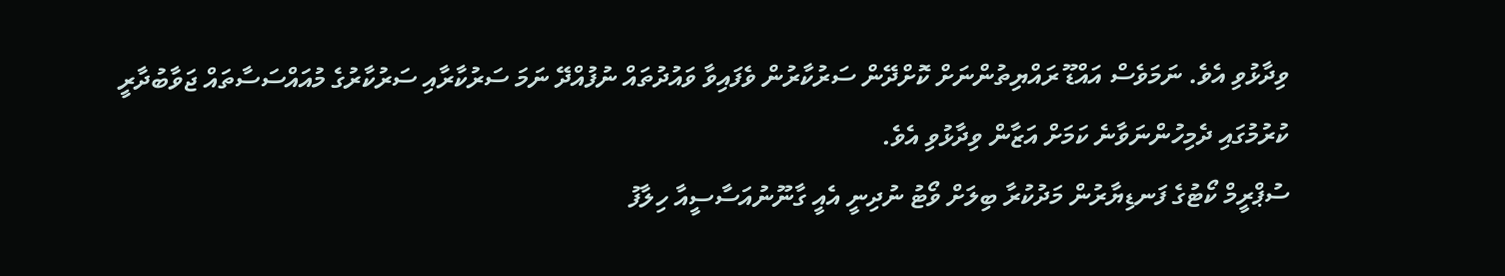ވިދާޅުވި އެވެ. ނަމަވެސް އައްޑޫ ރައްޔިތުންނަށް ކޮށްދޭން ސަރުކާރުން ވެފައިވާ ވައުދުތައް ނުފުއްދޭ ނަމަ ސަރުކާރާއި ސަރުކާރުގެ މުއައްސަސާތައް ޖަވާބުދާރީ ކުރުމުގައި ދެމިހުންނަވާނެ ކަމަށް އަޒާން ވިދާޅުވި އެވެ.
ސުޕްރީމް ކޯޓުގެ ފަނޑިޔާރުން މަދުކުރާ ބިލަށް ވޯޓު ނުދިނީ އެއީ ގާނޫނުއަސާސީއާ ހިލާފު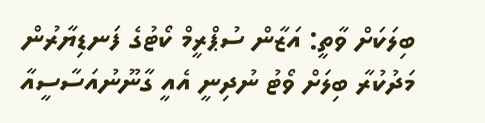ބިލަކަށް ވާތީ: އަޒާން ސުޕްރީމް ކޯޓުގެ ފަނޑިޔާރުން މަދުކުރާ ބިލަށް ވޯޓު ނުދިނީ އެއީ ގާނޫނުއަސާސީއާ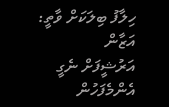ހިލާފު ބިލަކަށް ވާތީ: އަޒާން
އަރުޝީފަށް ނެގީ
އެންމެފަހުން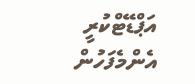އަޕްޑޭޓްކުރީ
އެންމެފަހުން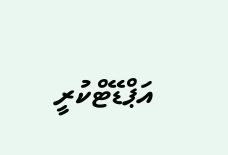އަޕްޑޭޓްކުރީ